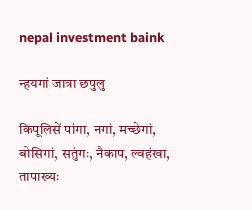nepal investment baink

न्हयगां जात्रा छपुलु

किपूलिसें पांगा, नगां, मच्छेगां, बोसिगां, सतुंगः, नैकाप, ल्वहंखा, तापाख्यः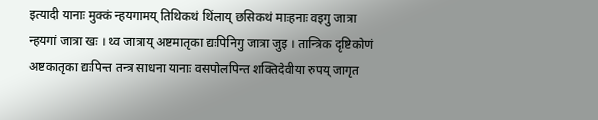इत्यादी यानाः मुक्कं न्हयगामय् तिथिकथं थिंलाय् छसिकथं माःहनाः वइगु जात्रा न्हयगां जात्रा खः । थ्व जात्राय् अष्टमातृका द्यःपिनिगु जात्रा जुइ । तान्त्रिक दृष्टिकोणं अष्टकातृका द्यःपिन्त तन्त्र साधना यानाः वसपोलपिन्त शक्तिदेवीया रुपय् जागृत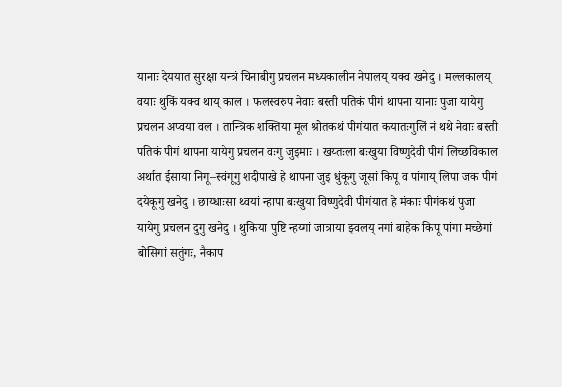यानाः देययात सुरक्षा यन्त्रं चिनाबीगु प्रचलन मध्यकालीन नेपालय् यक्व खनेदु । मल्लकालय् वयाः थुकिं यक्व थाय् काल । फलस्वरुप नेवाः बस्ती पतिकं पीगं थापना यानाः पुजा यायेगु प्रचलन अप्वया वल । तान्त्रिक शक्तिया मूल श्रोतकथं पीगंयात कयातःगुलिं नं थथे नेवाः बस्ती पतिकं पीगं थापना यायेगु प्रचलन वःगु जुइमाः । खय्तःला बःखुया विष्णुदेवी पीगं लिच्छविकाल अर्थात ईसाया निगू–स्वंगूगु शदीपाखे हे थापना जुइ धुंकूगु जूसां किपू व पांगाय् लिपा जक पीगं दयेकूगु खनेदु । छाय्धाःसा थ्वयां न्हापा बःखुया विष्णुदेवी पीगंयात हे मंकाः पीगंकथं पुजा यायेगु प्रचलन दुगु खनेदु । थुकिया पुष्टि न्हय्गां जात्राया झ्वलय् नगां बाहेक किपू पांगा मच्छेगां बोसिगां सतुंगः, नैकाप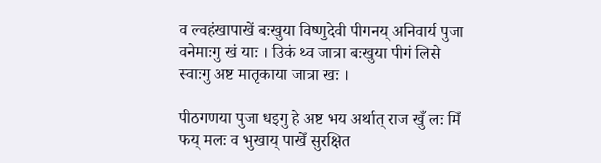व ल्वहंखापाखें बःखुया विष्णुदेवी पीगनय् अनिवार्य पुजा वनेमाःगु खं याः । उिकं थ्व जात्रा बःखुया पीगं लिसे स्वाःगु अष्ट मातृकाया जात्रा खः ।

पीठगणया पुजा धइगु हे अष्ट भय अर्थात् राज खुँ लः मिँ फय् मलः व भुखाय् पाखेँ सुरक्षित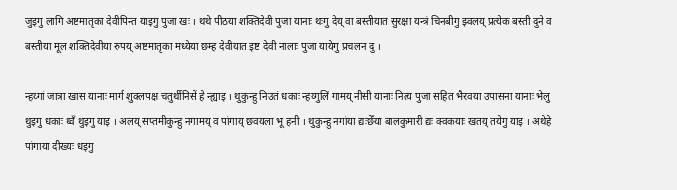जुइगु लागि अष्टमातृका देवीपिन्त याइगु पुजा खः । थथे पीठया शक्तिदेवी पुजा यानाः थःगु देय् वा बस्तीयात सुरक्षा यन्त्रं चिनबीगु झ्वलय् प्रत्येक बस्ती दुने व बस्तीया मूल शक्तिदेवीया रुपय् अष्टमातृका मध्येया छम्ह देवीयात इष्ट देवी नालाः पुजा यायेगु प्रचलन दु ।

न्हय्गां जात्रा खास यानाः मार्ग शुक्लपक्ष चतुर्थीनिसें हे न्ह्याइ । थुकुन्हु निउतं धकाः न्हय्गुलिं गामय् नीसी यानाः नित्य पुजा सहित भैरवया उपासना यानाः भेलु थुइगु धकाः थ्वँ थुइगु याइ । अलय् सप्तमीकुन्हु नगामय् व पांगाय् छवयला भू हनी । थुकुन्हु नगांया द्यःछेँया बालकुमारी द्यः क्वकयाः खतय् तयेगु याइ । अथेहे पांगाया दीख्यः धइगु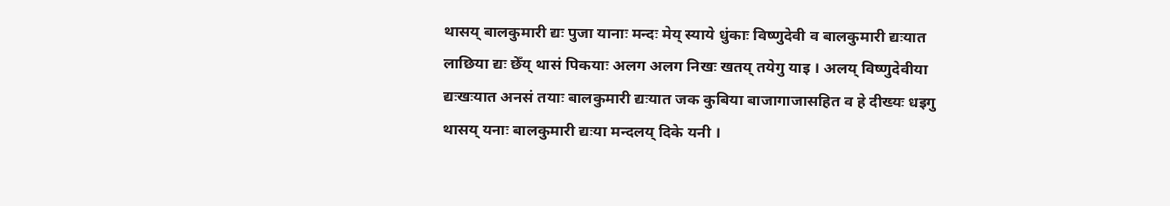थासय् बालकुमारी द्यः पुजा यानाः मन्दः मेय् स्याये धुंकाः विष्णुदेवी व बालकुमारी द्यःयात लाछिया द्यः छेँय् थासं पिकयाः अलग अलग निखः खतय् तयेगु याइ । अलय् विष्णुदेवीया द्यःखःयात अनसं तयाः बालकुमारी द्यःयात जक कुबिया बाजागाजासहित व हे दीख्यः धइगु थासय् यनाः बालकुमारी द्यःया मन्दलय् दिके यनी ।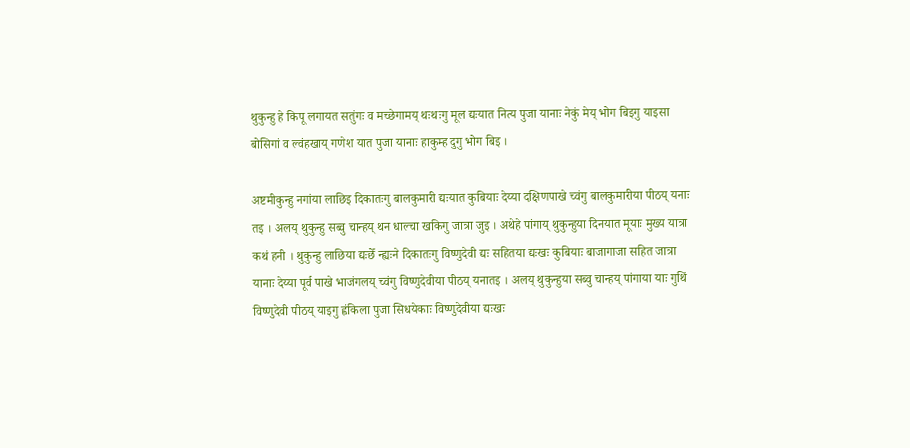थुकुन्हु हे किपू लगायत सतुंगः व मच्छेगामय् थःथःगु मूल द्यःयात नित्य पुजा यानाः नेकुं मेय् भोग बिइगु याइसा बोसिगां व ल्वंहखाय् गणेश यात पुजा यानाः हाकुम्ह दुगु भोग बिइ ।

अष्टमीकुन्हु नगांया लाछिइ दिकातःगु बालकुमारी द्यःयात कुबियाः देय्या दक्षिणपाखे च्वंगु बालकुमारीया पीठय् यनाः तइ । अलय् थुकुन्हु सब्वु चान्हय् थन धाल्चा खकिगु जात्रा जुइ । अथेहे पांगाय् थुकुन्हुया दिनयात मूयाः मुख्य यात्रा कथं हनी । थुकुन्हु लाछिया द्यःछेँ न्ह्यःने दिकातःगु विष्णुदेवी द्यः सहितया द्यःखः कुबियाः बाजागाजा सहित जात्रा यानाः देय्या पूर्व पाखे भाजंगलय् च्वंगु विष्णुदेवीया पीठय् यनातइ । अलय् थुकुन्हुया सब्वु चान्हय् पांगाया याः गुथिं विष्णुदेवी पीठय् याइगु ह्वंकिला पुजा सिधयेकाः विष्णुदेवीया द्यःखः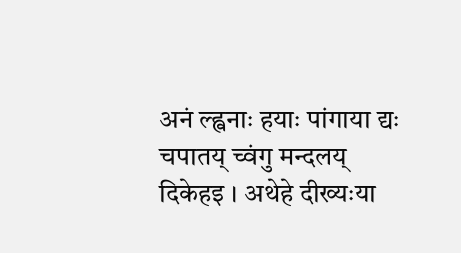अनं ल्ह्वनाः हयाः पांगाया द्यः चपातय् च्वंगु मन्दलय् दिकेहइ । अथेहे दीख्यःया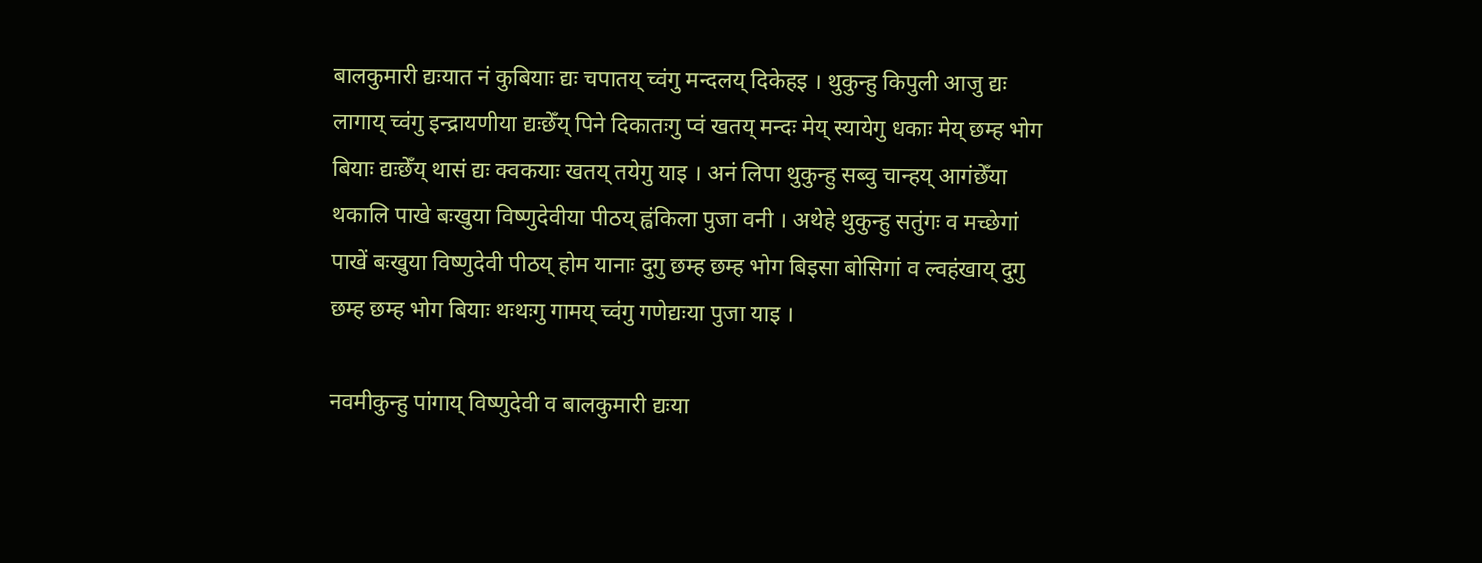बालकुमारी द्यःयात नं कुबियाः द्यः चपातय् च्वंगु मन्दलय् दिकेहइ । थुकुन्हु किपुली आजु द्यः लागाय् च्वंगु इन्द्रायणीया द्यःछेँय् पिने दिकातःगु प्वं खतय् मन्दः मेय् स्यायेगु धकाः मेय् छम्ह भोग बियाः द्यःछेँय् थासं द्यः क्वकयाः खतय् तयेगु याइ । अनं लिपा थुकुन्हु सब्वु चान्हय् आगंछेँया थकालि पाखे बःखुया विष्णुदेवीया पीठय् ह्वंकिला पुजा वनी । अथेहे थुकुन्हु सतुंगः व मच्छेगां पाखें बःखुया विष्णुदेवी पीठय् होम यानाः दुगु छम्ह छम्ह भोग बिइसा बोसिगां व ल्वहंखाय् दुगु छम्ह छम्ह भोग बियाः थःथःगु गामय् च्वंगु गणेद्यःया पुजा याइ ।

नवमीकुन्हु पांगाय् विष्णुदेवी व बालकुमारी द्यःया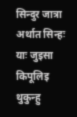सिन्दुर जात्रा अर्थात सिन्हः याः जुइसा किपूलिइ थुकुन्हु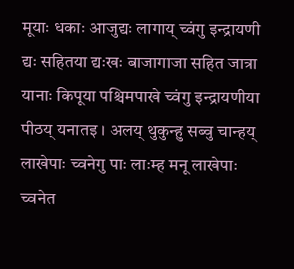मूयाः धकाः आजुद्यः लागाय् च्वंगु इन्द्रायणी द्यः सहितया द्यःखः बाजागाजा सहित जात्रा यानाः किपूया पश्चिमपाखे च्वंगु इन्द्रायणीया पीठय् यनातइ । अलय् थुकुन्हु सब्वु चान्हय् लाखेपाः च्वनेगु पाः लाःम्ह मनू लाखेपाः च्वनेत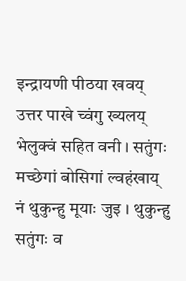इन्द्रायणी पीठया खवय् उत्तर पाखे च्वंगु ख्यलय् भेलुक्वं सहित वनी । सतुंगः मच्छेगां बोसिगां ल्वहंखाय् नं थुकुन्हु मूयाः जुइ । थुकुन्हु सतुंगः व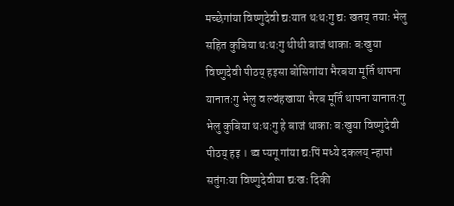मच्छेगांया विष्णुदेवी द्यःयात थःथःगु द्यः खतय् तयाः भेलु सहित कुबिया थःथःगु थीथी बाजं थाकाः बःखुया विष्णुदेवी पीठय् हइसा बोसिगांया भैरबया मूर्ति थापना यानातःगु भेलु व ल्वंहखाया भैरब मूर्ति थापना यानातःगु भेलु कुबिया थःथःगु हे बाजं थाकाः बःखुया विष्णुदेवी पीठय् हइ । थ्व प्यगू गांया द्यःपिं मध्ये दकलय् न्हापां सतुंगःया विष्णुदेवीया द्यःखः दिकी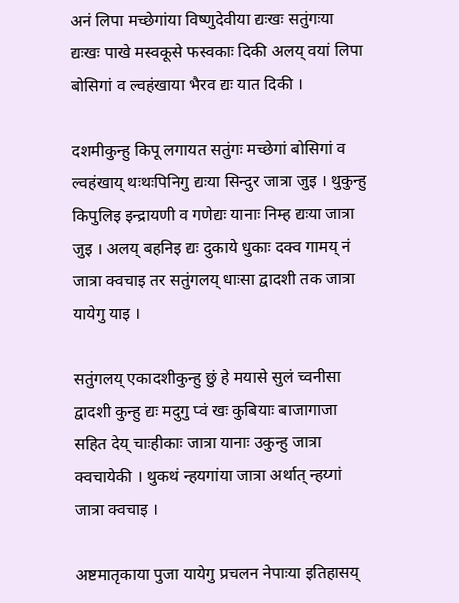अनं लिपा मच्छेगांया विष्णुदेवीया द्यःखः सतुंगःया द्यःखः पाखे मस्वकूसे फस्वकाः दिकी अलय् वयां लिपा बोसिगां व ल्वहंखाया भैरव द्यः यात दिकी ।

दशमीकुन्हु किपू लगायत सतुंगः मच्छेगां बोसिगां व ल्वहंखाय् थःथःपिनिगु द्यःया सिन्दुर जात्रा जुइ । थुकुन्हु किपुलिइ इन्द्रायणी व गणेद्यः यानाः निम्ह द्यःया जात्रा जुइ । अलय् बहनिइ द्यः दुकाये धुकाः दक्व गामय् नं जात्रा क्वचाइ तर सतुंगलय् धाःसा द्वादशी तक जात्रा यायेगु याइ ।

सतुंगलय् एकादशीकुन्हु छुं हे मयासे सुलं च्वनीसा द्वादशी कुन्हु द्यः मदुगु प्वं खः कुबियाः बाजागाजा सहित देय् चाःहीकाः जात्रा यानाः उकुन्हु जात्रा क्वचायेकी । थुकथं न्हयगांया जात्रा अर्थात् न्हय्गां जात्रा क्वचाइ ।

अष्टमातृकाया पुजा यायेगु प्रचलन नेपाःया इतिहासय्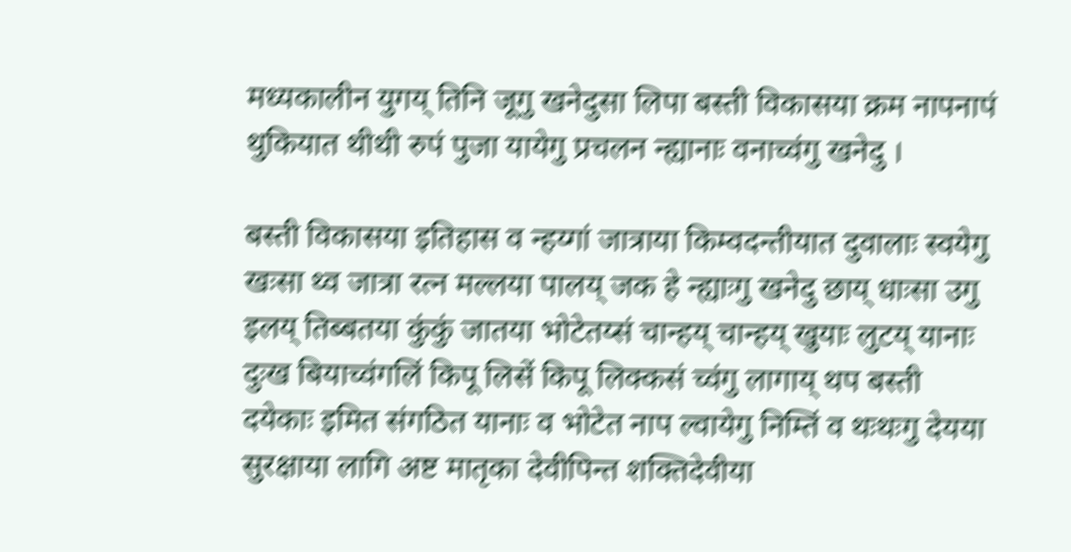मध्यकालीन युगय् तिनि जूगु खनेदुसा लिपा बस्ती विकासया क्रम नापनापं थुकियात थीथी रुपं पुजा यायेगु प्रचलन न्ह्यानाः वनाच्वंगु खनेदु ।

बस्ती विकासया इतिहास व न्हय्गां जात्राया किम्वदन्तीयात दुवालाः स्वयेगु खःसा थ्व जात्रा रत्न मल्लया पालय् जक हे न्ह्याःगु खनेदु छाय् धाःसा उगु इलय् तिब्बतया कुंकुं जातया भोटेतय्सं चान्हय् चान्हय् खुयाः लुटय् यानाः दुःख बियाच्वंगलिं किपू लिसें किपू लिक्कसं च्वंगु लागाय् थप बस्ती दयेकाः इमित संगठित यानाः व भोटेत नाप ल्वायेगु निम्तिं व थःथःगु देयया सुरक्षाया लागि अष्ट मातृका देवीपिन्त शक्तिदेवीया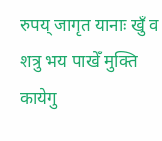रुपय् जागृत यानाः खुँ व शत्रु भय पाखेँ मुक्ति कायेगु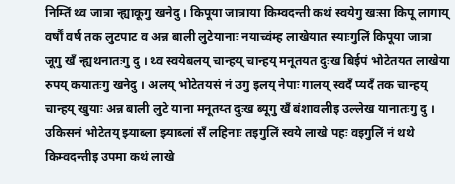निम्तिं थ्व जात्रा न्ह्याकूगु खनेदु । किपूया जात्राया किम्वदन्ती कथं स्वयेगु खःसा किपू लागाय् वर्षौं वर्ष तक लुटपाट व अन्न बाली लुटेयानाः नयाच्वंम्ह लाखेयात स्याःगुलिं किपूया जात्रा जूगु खँ न्ह्यथनातःगु दु । थ्व स्वयेबलय् चान्हय् चान्हय् मनूतयत दुःख बिईपं भोटेतयत लाखेया रुपय् कयातःगु खनेदु । अलय् भोटेतयसं नं उगु इलय् नेपाः गालय् स्वदँ प्यदँ तक चान्हय् चान्हय् खुयाः अन्न बाली लुटे याना मनूतय्त दुःख ब्यूगु खँ बंशावलीइ उल्लेख यानातःगु दु । उकिसनं भोटेतय् झ्याब्ला झ्याब्लां सँ लहिनाः तइगुलिं स्वये लाखे पहः वइगुलिं नं थथे किम्वदन्तीइ उपमा कथं लाखे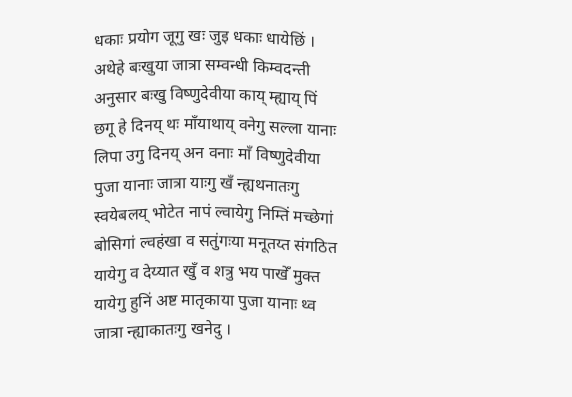धकाः प्रयोग जूगु खः जुइ धकाः धायेछिं । अथेहे बःखुया जात्रा सम्वन्धी किम्वदन्ती अनुसार बःखु विष्णुदेवीया काय् म्ह्याय् पिं छगू हे दिनय् थः माँयाथाय् वनेगु सल्ला यानाः लिपा उगु दिनय् अन वनाः माँ विष्णुदेवीया पुजा यानाः जात्रा याःगु खँ न्ह्यथनातःगु स्वयेबलय् भोटेत नापं ल्वायेगु निम्तिं मच्छेगां बोसिगां ल्वहंखा व सतुंगःया मनूतय्त संगठित यायेगु व देय्यात खुँ व शत्रु भय पाखेँ मुक्त यायेगु हुनिं अष्ट मातृकाया पुजा यानाः थ्व जात्रा न्ह्याकातःगु खनेदु ।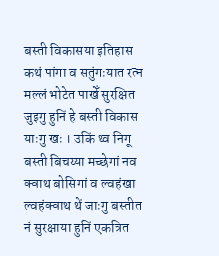बस्ती विकासया इतिहास कथं पांगा व सतुंगःयात रत्न मल्लं भोटेत पाखेँ सुरक्षित जुइगु हुनिं हे बस्ती विकास याःगु खः । उकिं थ्व निगू बस्ती बिचय्या मच्छेगां नव क्वाथ बोसिगां व ल्वहंखा ल्वहंक्वाथ थें जाःगु बस्तीत नं सुरक्षाया हुनिं एकत्रित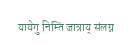यायेगु निम्तिं जात्राय् संलग्न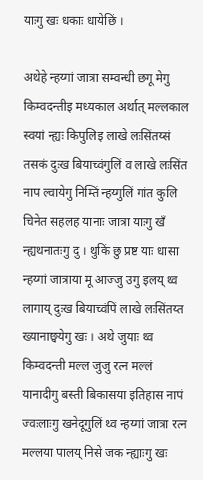याःगु खः धकाः धायेछिं ।

अथेहे न्हय्गां जात्रा सम्वन्धी छगू मेगु किम्वदन्तीइ मध्यकाल अर्थात् मल्लकाल स्वयां न्ह्यः किपुलिइ लाखे लःसिंतय्सं तसकं दुःख बियाच्वंगुलिं व लाखे लःसिंत नाप ल्वायेगु निम्तिं न्हय्गुलिं गांत कुलि चिनेत सहलह यानाः जात्रा याःगु खँ न्ह्यथनातःगु दु । थुकिं छु प्रष्ट याः धासा न्हय्गां जात्राया मू आज्जु उगु इलय् थ्व लागाय् दुःख बियाच्वंपिं लाखे लःसिंतय्त ख्यानाछ्वयेगु खः । अथे जुयाः थ्व किम्वदन्ती मल्ल जुजु रत्न मल्लं यानादीगु बस्ती बिकासया इतिहास नापं ज्वःलाःगु खनेदूगुलिं थ्व न्हय्गां जात्रा रत्न मल्लया पालय् निसे जक न्ह्याःगु खः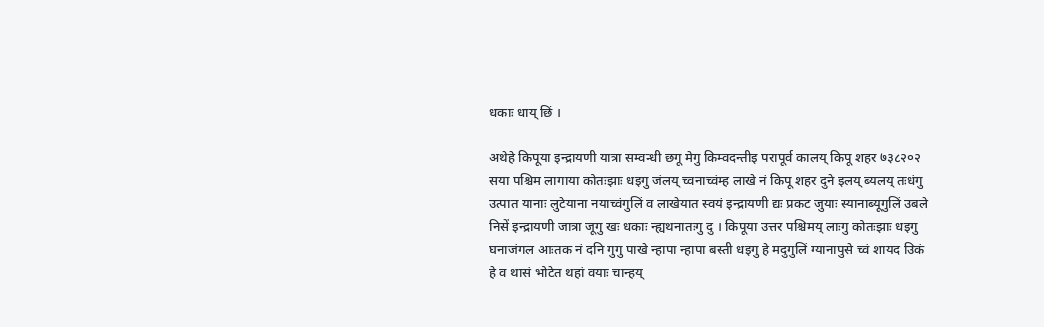धकाः धाय् छिं ।

अथेहे किपूया इन्द्रायणी यात्रा सम्वन्धी छगू मेगु किम्वदन्तीइ परापूर्व कालय् किपू शहर ७३८२०२ सया पश्चिम लागाया कोतःझाः धइगु जंलय् च्वनाच्वंम्ह लाखे नं किपू शहर दुने इलय् ब्यलय् तःधंगु उत्पात यानाः लुटेयाना नयाच्वंगुलिं व लाखेयात स्वयं इन्द्रायणी द्यः प्रकट जुयाः स्यानाब्यूगुलिं उबले निसें इन्द्रायणी जात्रा जूगु खः धकाः न्ह्यथनातःगु दु । किपूया उत्तर पश्चिमय् लाःगु कोतःझाः धइगु घनाजंगल आःतक नं दनि गुगु पाखे न्हापा न्हापा बस्ती धइगु हे मदुगुलिं ग्यानापुसे च्वं शायद उिकं हे व थासं भोटेत थहां वयाः चान्हय्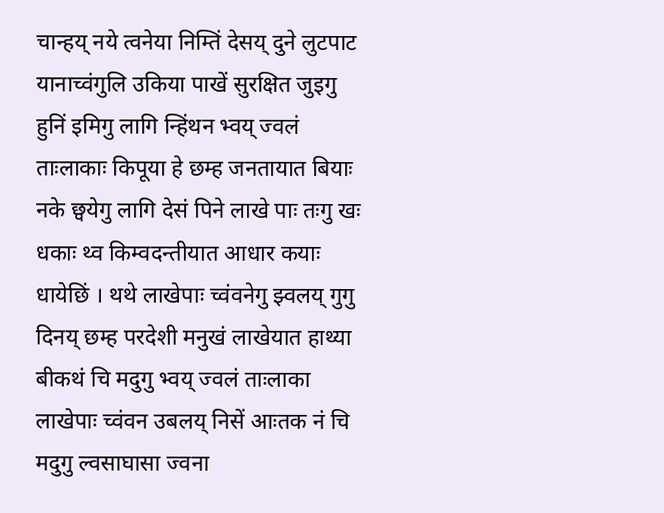चान्हय् नये त्वनेया निम्तिं देसय् दुने लुटपाट यानाच्वंगुलि उकिया पाखें सुरक्षित जुइगु हुनिं इमिगु लागि न्हिंथन भ्वय् ज्वलं ताःलाकाः किपूया हे छम्ह जनतायात बियाः नके छ्वयेगु लागि देसं पिने लाखे पाः तःगु खः धकाः थ्व किम्वदन्तीयात आधार कयाः धायेछिं । थथे लाखेपाः च्वंवनेगु झ्वलय् गुगु दिनय् छम्ह परदेशी मनुखं लाखेयात हाथ्या बीकथं चि मदुगु भ्वय् ज्वलं ताःलाका लाखेपाः च्वंवन उबलय् निसें आःतक नं चि मदुगु ल्वसाघासा ज्वना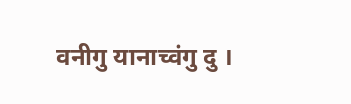वनीगु यानाच्वंगु दु ।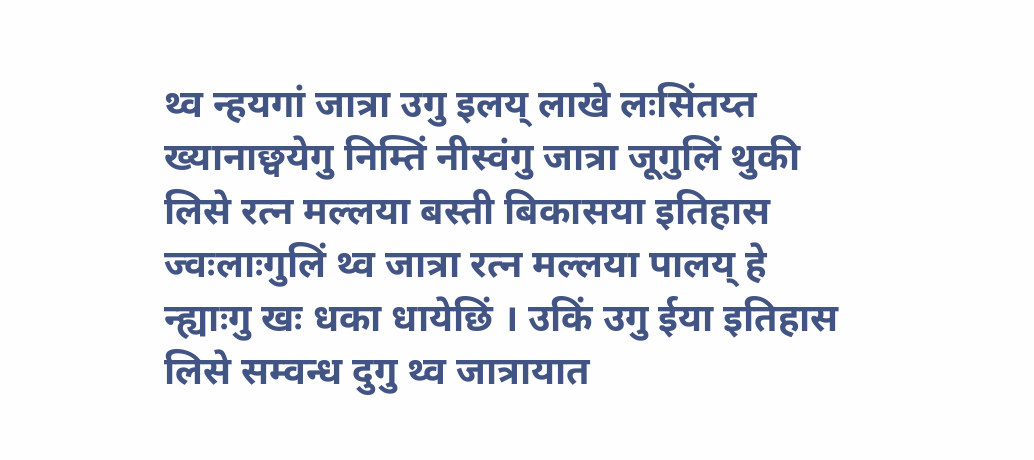थ्व न्हयगां जात्रा उगु इलय् लाखे लःसिंतय्त ख्यानाछ्वयेगु निम्तिं नीस्वंगु जात्रा जूगुलिं थुकी लिसे रत्न मल्लया बस्ती बिकासया इतिहास ज्वःलाःगुलिं थ्व जात्रा रत्न मल्लया पालय् हे न्ह्याःगु खः धका धायेछिं । उकिं उगु ईया इतिहास लिसे सम्वन्ध दुगु थ्व जात्रायात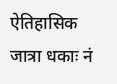ऐतिहासिक जात्रा धकाः नं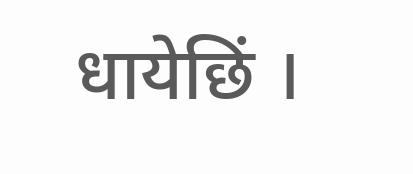धायेछिं ।